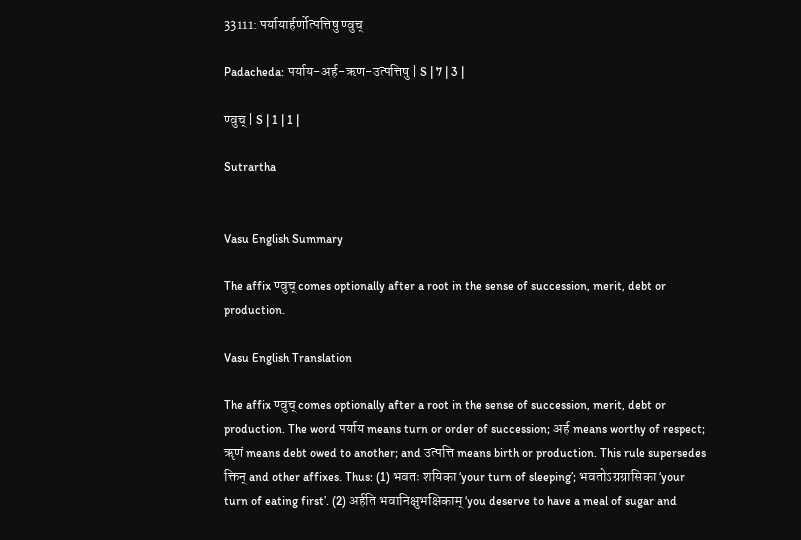33111: पर्यायार्हर्णोत्पत्तिषु ण्वुच्

Padacheda: पर्याय-अर्ह-ऋण-उत्पत्तिषु | S | 7 | 3 |

ण्वुच् | S | 1 | 1 |

Sutrartha


Vasu English Summary

The affix ण्वुच् comes optionally after a root in the sense of succession, merit, debt or production.

Vasu English Translation

The affix ण्वुच् comes optionally after a root in the sense of succession, merit, debt or production. The word पर्याय means turn or order of succession; अर्ह means worthy of respect; ॠणं means debt owed to another; and उत्पत्ति means birth or production. This rule supersedes क्तिन् and other affixes. Thus: (1) भवतः शयिका ‘your turn of sleeping’; भवतोऽग्रग्रासिका ‘your turn of eating first’. (2) अर्हति भवानिक्षुभक्षिकाम् ‘you deserve to have a meal of sugar and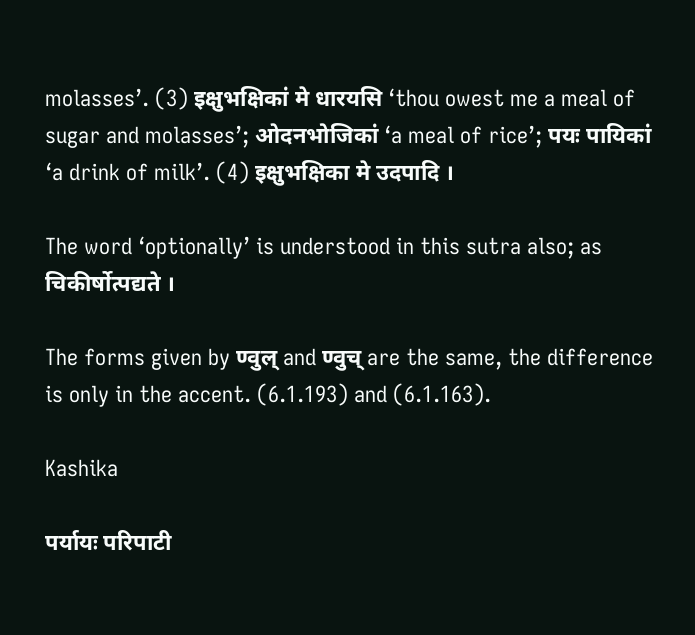molasses’. (3) इक्षुभक्षिकां मे धारयसि ‘thou owest me a meal of sugar and molasses’; ओदनभोजिकां ‘a meal of rice’; पयः पायिकां ‘a drink of milk’. (4) इक्षुभक्षिका मे उदपादि ।

The word ‘optionally’ is understood in this sutra also; as चिकीर्षोत्पद्यते ।

The forms given by ण्वुल् and ण्वुच् are the same, the difference is only in the accent. (6.1.193) and (6.1.163).

Kashika

पर्यायः परिपाटी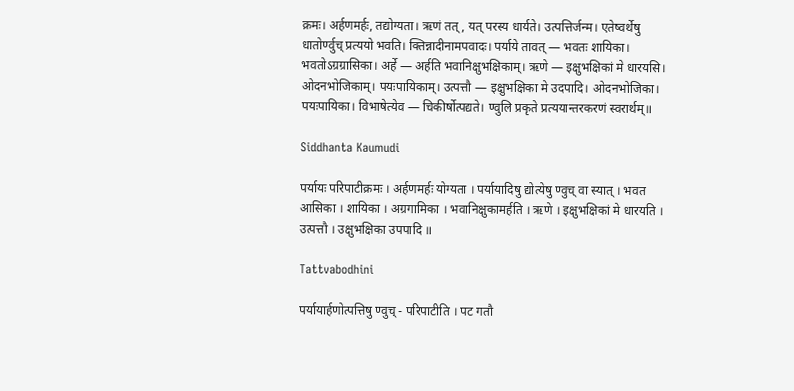क्रमः। अर्हणमर्हः, तद्योग्यता। ऋणं तत्, यत् परस्य धार्यते। उत्पत्तिर्जन्म। एतेष्वर्थेषु धातोर्ण्वुच् प्रत्ययो भवति। क्तिन्नादीनामपवादः। पर्याये तावत् — भवतः शायिका। भवतोऽग्रग्रासिका। अर्हे — अर्हति भवानिक्षुभक्षिकाम्। ऋणे — इक्षुभक्षिकां मे धारयसि। ओदनभोजिकाम्। पयःपायिकाम्। उत्पत्तौ — इक्षुभक्षिका मे उदपादि। ओदनभोजिका। पयःपायिका। विभाषेत्येव — चिकीर्षोत्पद्यते। ण्वुलि प्रकृते प्रत्ययान्तरकरणं स्वरार्थम्॥

Siddhanta Kaumudi

पर्यायः परिपाटीक्रमः । अर्हणमर्हः योग्यता । पर्यायादिषु द्योत्येषु ण्वुच् वा स्यात् । भवत आसिका । शायिका । अग्रगामिका । भवानिक्षुकामर्हति । ऋणे । इक्षुभक्षिकां मे धारयति । उत्पत्तौ । उक्षुभक्षिका उपपादि ॥

Tattvabodhini

पर्यायार्हणोत्पत्तिषु ण्वुच् - परिपाटीति । पट गतौ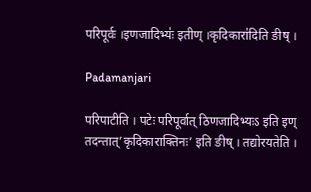परिपूर्वः ।इणजादिभ्यः॑ इतीण् ।कृदिकारा॑दिति ङीष् ।

Padamanjari

परिपाटीति । पटेः परिपूर्वात् ठिणजादिभ्यःऽ इति इण् तदन्तात्’कृदिकाराक्तिनः’ इति ङीष् । तद्योरयतेति ।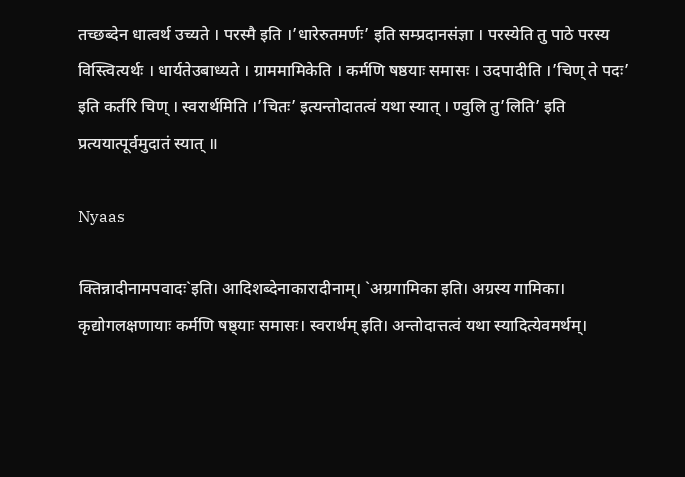तच्छब्देन धात्वर्थ उच्यते । परस्मै इति ।’धारेरुतमर्णः’ इति सम्प्रदानसंज्ञा । परस्येति तु पाठे परस्य विस्त्वित्यर्थः । धार्यतेउबाध्यते । ग्राममामिकेति । कर्मणि षष्ठयाः समासः । उदपादीति ।’चिण् ते पदः’ इति कर्तरि चिण् । स्वरार्थमिति ।’चितः’ इत्यन्तोदातत्वं यथा स्यात् । ण्वुलि तु’लिति’ इति प्रत्ययात्पूर्वमुदातं स्यात् ॥

Nyaas

क्तिन्नादीनामपवादः`इति। आदिशब्देनाकारादीनाम्। `अग्रगामिका इति। अग्रस्य गामिका। कृद्योगलक्षणायाः कर्मणि षष्ठ्याः समासः। स्वरार्थम् इति। अन्तोदात्तत्वं यथा स्यादित्येवमर्थम्।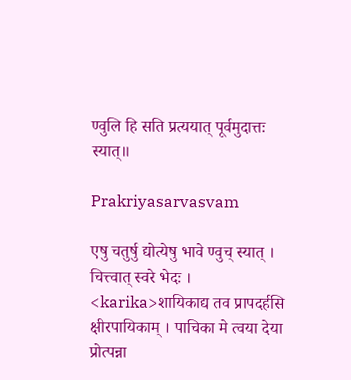ण्वुलि हि सति प्रत्ययात् पूर्वमुदात्तः स्यात्॥

Prakriyasarvasvam

एषु चतुर्षु द्योत्येषु भावे ण्वुच् स्यात् । चित्त्वात् स्वरे भेदः । <karika>शायिकाद्य तव प्रापदर्हसि क्षीरपायिकाम् । पाचिका मे त्वया देया प्रोत्पन्ना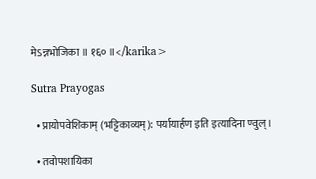मेऽन्नभोजिका ॥ १६० ॥</karika>

Sutra Prayogas

  • प्रायोपवेशिकाम् (भट्टिकाव्यम्): पर्यायार्हण इति इत्यादिना ण्वुल्।

  • तवोपशायिका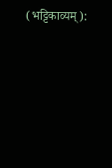(भट्टिकाव्यम्):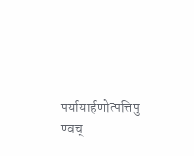पर्यायार्हणोत्पत्तिपु ण्वच्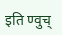इति ण्वुच्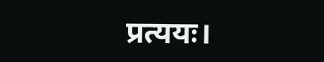प्रत्ययः।